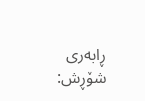ڕابەری شۆڕش: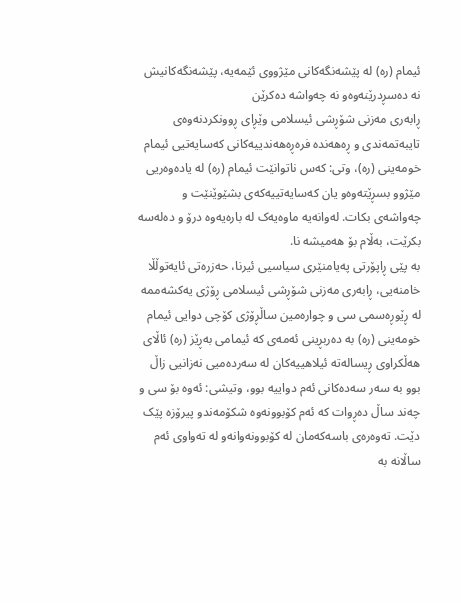ئیمام (رە) لە پێشەنگەکانی مێژووی ئێمەیە، پێشەنگەکانیش نە دەسڕدرێنەوەو نە چەواشە دەکرێن
ڕابەری مەزنی شۆڕشی ئیسلامی وێڕای ڕوونکردنەوەی تایبەتمەندی و ڕەهەندە فرەڕەهەندییەکانی کەسایەتیی ئیمام خومەینی (رە)، وتی: کەس ناتوانێت ئیمام (رە) لە یادەوەریی مێژوو بسڕێتەوەو یان کەسایەتییەکەی بشێوێنێت و چەواشەی بکات. لەوانەیە ماوەیەک لە بارەیەوە درۆ و دەلەسە بکرێت، بەڵام بۆ هەمیشە نا.
بە پێی ڕاپۆرتی پەیامنێری سیاسیی ئیرنا، حەزرەتی ئایەتوڵڵا خامنەیی، ڕابەری مەزنی شۆڕشی ئیسلامی ڕۆژی یەکشەممە لە ڕێوڕەسمی سی و چوارەمین ساڵڕۆژی کۆچی دوایی ئیمام خومەینی (رە) بە دەربڕینی ئەمەی کە ئیمامی بەڕێز (رە) ئاڵای ھەڵکراوی ڕیسالەتە ئیلاهییەکان لە سەردەمیی نەزانیی زاڵ بوو بە سەر سەدەکانی ئەم دواییە بوو، وتیشی: ئەوە بۆ سی و چەند ساڵ دەڕوات کە ئەم کۆبوونەوە شکۆمەندو پیرۆزە پێک دێت. تەوەرەی باسەکەمان لە کۆبوونەوانەو لە تەواوی ئەم ساڵانە بە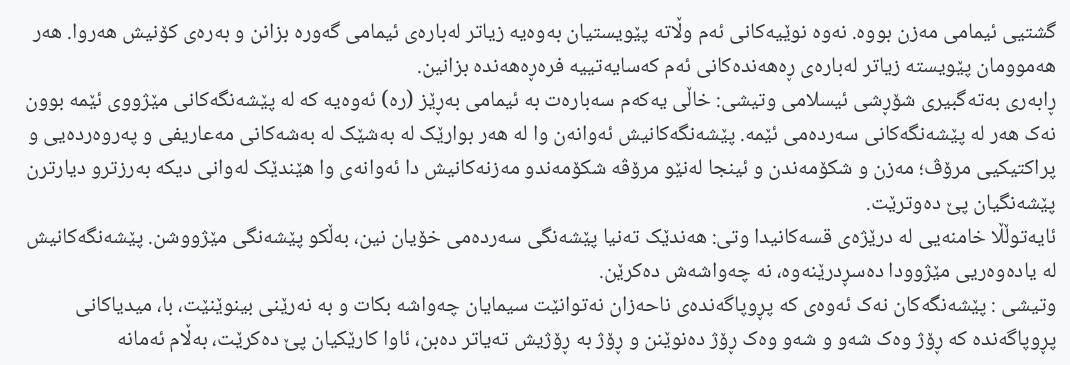گشتیی ئیمامی مەزن بووە. نەوە نوێیەکانی ئەم وڵاتە پێویستیان بەوەیە زیاتر لەبارەی ئیمامی گەورە بزانن و بەرەی کۆنیش هەروا. ھەر هەموومان پێویستە زیاتر لەبارەی ڕەهەندەکانی ئەم کەسایەتییە فرەڕەهەندە بزانین.
ڕابەری بەتەگبیری شۆڕشی ئیسلامی وتیشی: خاڵی یەکەم سەبارەت بە ئیمامی بەڕێز (رە) ئەوەیە کە لە پێشەنگەکانی مێژووی ئێمە بوون نەک ھەر لە پێشەنگەکانی سەردەمی ئێمە. پێشەنگەکانیش ئەوانەن وا لە هەر بوارێک لە بەشێک لە بەشەکانی مەعاریفی و پەروەردەیی و پراکتیکیی مرۆڤ؛ مەزن و شکۆمەندن و ئینجا لەنێو مرۆڤە شکۆمەندو مەزنەکانیش دا ئەوانەی وا ھێندێک لەوانی دیکە بەرزترو دیارترن پێشەنگیان پێ دەوترێت.
ئایەتوڵڵا خامنەیی لە درێژەی قسەکانیدا وتی: هەندێک تەنیا پێشەنگی سەردەمی خۆیان نین، بەڵکو پێشەنگی مێژووشن. پێشەنگەکانیش لە یادەوەریی مێژوودا دەسڕدرێنەوە، نە چەواشەش دەکرێن.
وتیشی : پێشەنگەکان نەک ئەوەی کە پڕوپاگەندەی ناحەزان نەتوانێت سیمایان چەواشە بکات و بە نەرێنی بینوێنێت، با، میدیاکانی پڕوپاگەندە کە ڕۆژ وەک شەو و شەو وەک ڕۆژ دەنوێنن و ڕۆژ بە ڕۆژیش تەیاتر دەبن، ئاوا کارێکیان پێ دەکرێت، بەڵام ئەمانە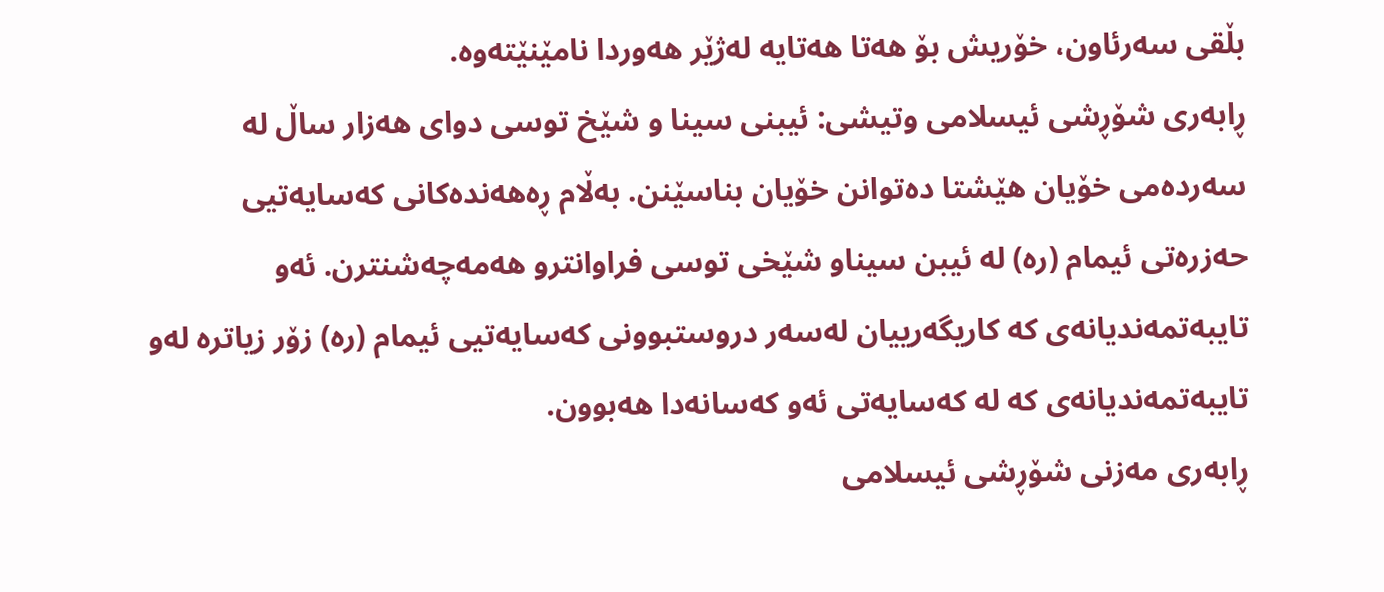بڵقی سەرئاون، خۆریش بۆ ھەتا ھەتایە لەژێر هەوردا نامێنێتەوە.
ڕابەری شۆڕشی ئیسلامی وتیشی: ئیبنی سینا و شێخ توسی دوای هەزار ساڵ لە سەردەمی خۆیان هێشتا دەتوانن خۆیان بناسێنن. بەڵام ڕەهەندەکانی کەسایەتیی حەزرەتی ئیمام (رە) لە ئیبن سیناو شێخی توسی فراوانترو هەمەچەشنترن. ئەو تایبەتمەندیانەی کە کاریگەرییان لەسەر دروستبوونی کەسایەتیی ئیمام (رە) زۆر زیاترە لەو تایبەتمەندیانەی کە لە کەسایەتی ئەو کەسانەدا ھەبوون.
ڕابەری مەزنی شۆڕشی ئیسلامی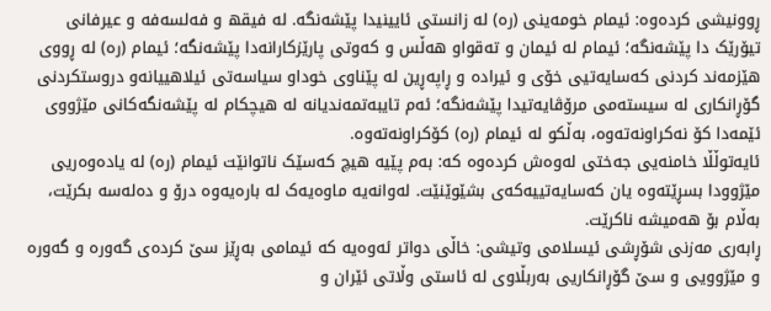ڕوونیشی کردەوە: ئیمام خومەینی (رە) لە زانستی ئایینیدا پێشەنگە. لە فیقھ و فەلسەفە و عیرفانی تیۆرێک دا پێشەنگە؛ ئیمام لە ئیمان و تەقواو ھەڵس و کەوتی پارێزکارانەدا پێشەنگە؛ ئیمام (رە) لە ڕووی ھێزمەند کردنی کەسایەتیی خۆی و ئیرادە و ڕاپەڕین لە پێناوی خوداو سیاسەتی ئیلاهییانەو دروستکردنی گۆڕانکاری لە سیستەمی مرۆڤایەتیدا پێشەنگە؛ ئەم تایبەتمەندیانە لە هیچکام لە پێشەنگەکانی مێژووی ئێمەدا کۆ نەکراونەتەوە، بەڵکو لە ئیمام (رە) کۆکراونەتەوە.
ئایەتوڵڵا خامنەیی جەختی لەوەش کردەوە کە: بەم پێیە هیچ کەسێک ناتوانێت ئیمام (رە) لە یادەوەریی مێژوودا بسڕێتەوە یان کەسایەتییەکەی بشێوێنێت. لەوانەیە ماوەیەک لە بارەیەوە درۆ و دەلەسە بکرێت، بەڵام بۆ هەمیشە ناکرێت.
ڕابەری مەزنی شۆڕشی ئیسلامی وتیشی: خاڵی دواتر ئەوەیە کە ئیمامی بەڕێز سێ کردەی گەورە و گەورە و مێژوویی و سێ گۆڕانکاریی بەربڵاوی لە ئاستی وڵاتی ئێران و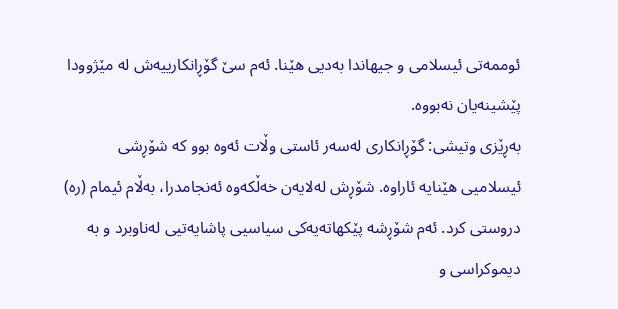ئوممەتی ئیسلامی و جیهاندا بەدیی ھێنا. ئەم سێ گۆڕانکارییەش لە مێژوودا پێشینەیان نەبووە.
بەڕێزی وتیشی: گۆڕانکاری لەسەر ئاستی وڵات ئەوە بوو کە شۆڕشی ئیسلامیی هێنایە ئاراوە. شۆڕش لەلایەن خەڵکەوە ئەنجامدرا، بەڵام ئیمام (رە) دروستی کرد. ئەم شۆڕشە پێکهاتەیەکی سیاسیی پاشایەتیی لەناوبرد و بە دیموکراسی و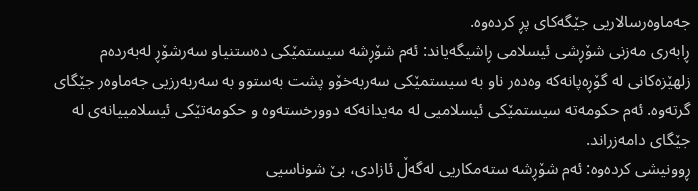جەماوەرسالاریی جێگەکای پڕ کردەوە.
ڕابەری مەزنی شۆڕشی ئیسلامی ڕاشیگەیاند: ئەم شۆڕشە سیستمێکی دەستنیاو سەرشۆڕ لەبەردەم زلهێزەکانی لە گۆڕەپانەکە وەدەر ناو بە سیستمێکی سەربەخۆو پشت بەستوو بە سەربەرزیی جەماوەر جێگای گرتەوە. ئەم حکومەتە سیستمێکی ئیسلامیی لە مەیدانەکە دوورخستەوە و حکومەتێکی ئیسلامییانەی لە جێگای دامەزراند.
ڕوونیشی کردەوە: ئەم شۆڕشە ستەمکاریی لەگەڵ ئازادی، بێ شوناسیی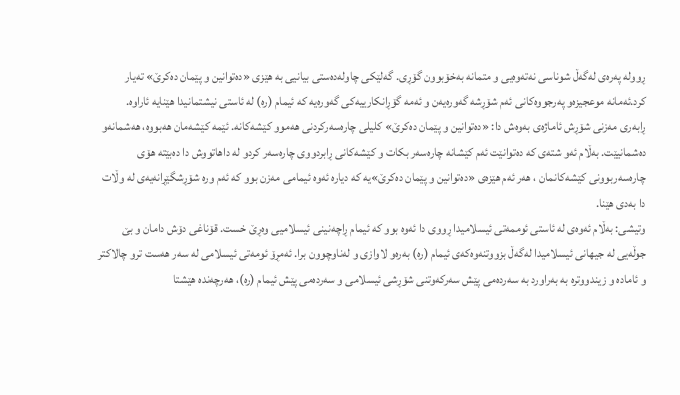ڕوولە پەرەی لەگەڵ شوناسی نەتەوەیی و متمانە بەخۆبوون گۆڕی. گەلێکی چاولەدەستی بیانیی بە هێزی «دەتوانین و پێمان دەکرێ» تەیار کرد.ئەمانه موعجیزەو پەرجووەکانی ئەم شۆڕشە گەورەیەن و ئەمە گۆڕانکارییەکی گەورەیه که ئیمام (رە) له ئاستی نیشتمانیدا هێنایه ئاراوه.
ڕابەری مەزنی شۆڕش ئاماژەی بەوەش دا: «دەتوانین و پێمان دەکرێ» کلیلی چارەسەرکردنی هەموو کێشەکانە. ئێمە کێشەمان هەبووە، هەشمانەو دەشمانیێت. بەڵام ئەو شتەی کە دەتوانێت ئەم کێشانە چارەسەر بکات و کێشەکانی ڕابردووی چارەسەر کردو لە داهاتووش دا دەبێتە ھۆی چارەسەربوونی کێشەکانمان ، ھەر ئەم ھێزەی «دەتوانین و پێمان دەکرێ»یە کە دیارە ئەوە ئیمامی مەزن بوو کە ئەم ورە شۆڕشگێڕانەیەی لە وڵات دا بەدی ھێنا.
وتیشی: بەڵام ئەوەی لە ئاستی ئوممەتی ئیسلامیدا ڕووی دا ئەوە بوو کە ئیمام ڕاچەنینی ئیسلامیی وەڕێ خست. قۆناغی دۆش دامان و بێ جوڵەیی لە جیهانی ئیسلامیدا لەگەڵ بزووتنەوەکەی ئیمام (رە) بەرەو لاوازی و لەناوچوون برا. ئەمڕۆ ئومەتی ئیسلامی لە سەر ھەست ترو چالاکتر و ئامادە و زیندووترە بە بەراورد بە سەردەمی پێش سەرکەوتنی شۆڕشی ئیسلامی و سەردەمی پێش ئیمام (رە)، هەرچەندە هێشتا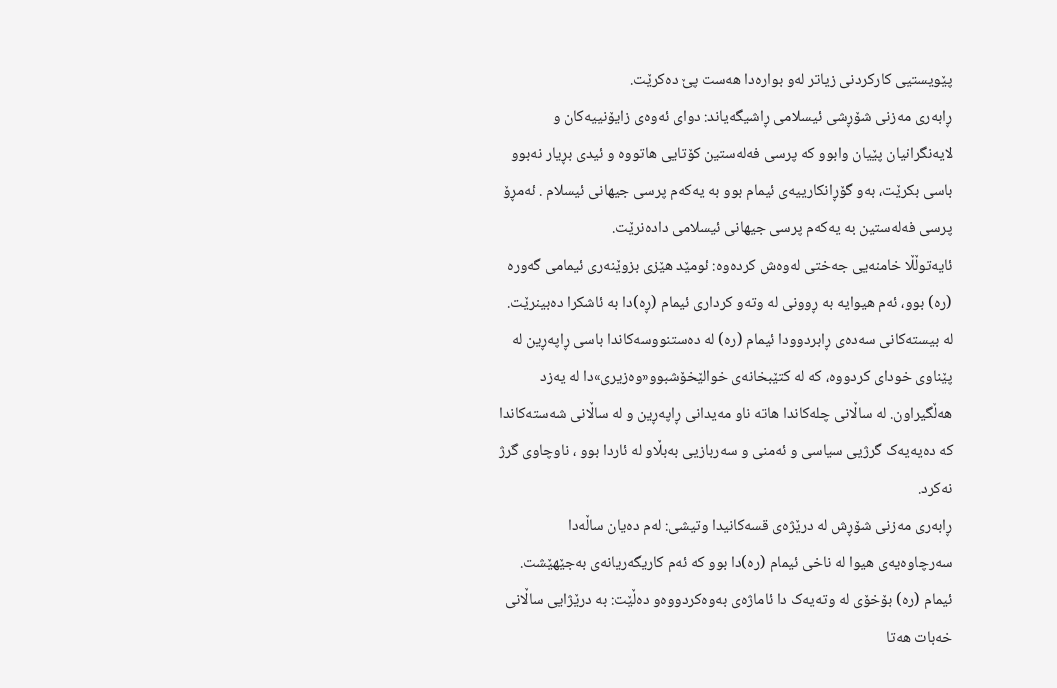پێویستیی کارکردنی زیاتر لەو بوارەدا هەست پێ دەکرێت.
ڕابەری مەزنی شۆڕشی ئیسلامی ڕاشیگەیاند: دوای ئەوەی زایۆنییەکان و لایەنگرانیان پێیان وابوو کە پرسی فەلەستین کۆتایی هاتووە و ئیدی بڕیار نەبوو باسی بکرێت، بەو گۆڕانکارییەی ئیمام بوو بە یەکەم پرسی جیهانی ئیسلام . ئەمڕۆ پرسی فەلەستین بە یەکەم پرسی جیهانی ئیسلامی دادەنرێت.
ئایەتوڵڵا خامنەیی جەختی لەوەش کردەوە: ئومێد هێزی بزوێنەری ئیمامی گەورە (رە) بوو، ئەم هیوایە بە ڕوونی لە وتەو کرداری ئیمام (ڕە)دا بە ئاشکرا دەبینرێت. لە بیستەکانی سەدەی ڕابردوودا ئیمام (رە) لە دەستنووسەکاندا باسی ڕاپەڕین لە پێناوی خودای کردووە، کە لە کتێبخانەی خوالێخۆشبوو«وەزیری»دا لە یەزد هەڵگیراون. لە ساڵانی چلەکاندا هاتە ناو مەیدانی ڕاپەڕین و لە ساڵانی شەستەکاندا کە دەیەیەک گرژیی سیاسی و ئەمنی و سەربازیی بەبڵاو لە ئاردا بوو ، ناوچاوی گرژ نەکرد.
ڕابەری مەزنی شۆڕش لە درێژەی قسەکانیدا وتیشی: لەم دەیان ساڵەدا سەرچاوەیەی ھیوا لە ناخی ئیمام (رە)دا بوو کە ئەم کاریگەریانەی بەجێهێشت. ئیمام (رە) بۆخۆی لە وتەیەک دا ئاماژەی بەوەکردووەو دەڵێت: بە درێژایی ساڵانی خەبات ھەتا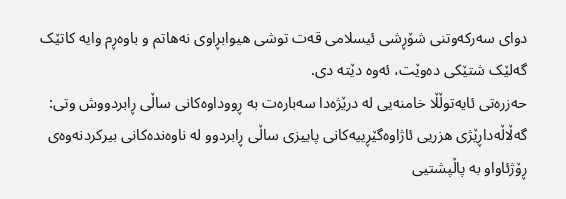دوای سەرکەوتنی شۆڕشی ئیسلامی قەت توشی ھیوابڕاوی نەھاتم و باوەڕم وایە کاتێک گەلێک شتێکی دەوێت، ئەوە دێتە دی.
حەزرەتی ئایەتوڵڵا خامنەیی لە درێژەدا سەبارەت بە ڕووداوەکانی ساڵی ڕابردووش وتی: گەڵاڵەداڕێژی ھزریی ئاژاوەگێڕییەکانی پاییزی ساڵی ڕابردوو لە ناوەندەکانی بیرکردنەوەی ڕۆژئاواو بە پاڵپشتیی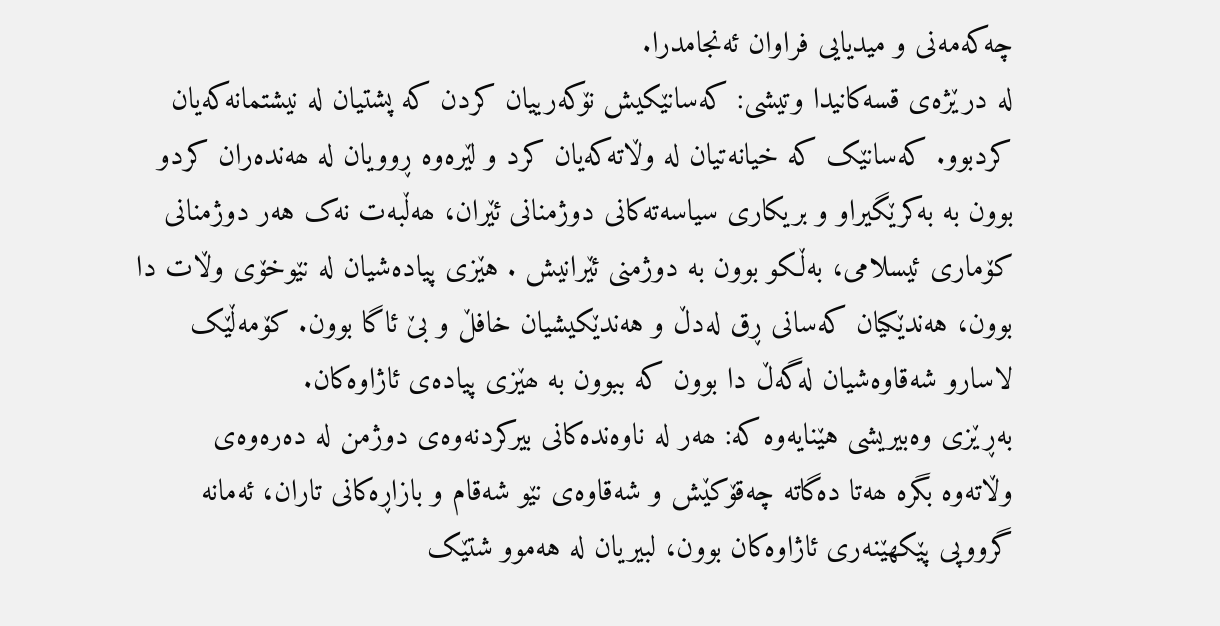چەکەمەنی و میدیایی فراوان ئەنجامدرا.
لە درێژەی قسەکانیدا وتیشی: کەسانێکیش نۆکەرییان کردن کە پشتیان لە نیشتمانەکەیان کردبوو. کەسانێک کە خیانەتیان لە وڵاتەکەیان کرد و لێرەوە ڕوویان لە ھەندەران کردو بوون بە بەکرێگیراو و بریکاری سیاسەتەکانی دوژمنانی ئێران، ھەڵبەت نەک هەر دوژمنانی کۆماری ئیسلامی، بەڵکو بوون بە دوژمنی ئێرانیش . هێزی پیادەشیان لە نێوخۆی وڵات دا بوون، هەندێکیان کەسانی ڕق لەدڵ و هەندێکیشیان خافڵ و بێ ئاگا بوون. کۆمەڵێک لاسارو شەقاوەشیان لەگەڵ دا بوون کە ببوون بە ھێزی پیادەی ئاژاوەکان.
بەڕێزی وەبیریشی هێنایەوە کە: ھەر لە ناوەندەکانی بیرکردنەوەی دوژمن لە دەرەوەی وڵاتەوە بگرە ھەتا دەگاتە چەقۆکێش و شەقاوەی نێو شەقام و بازاڕەکانی تاران، ئەمانە گرووپی پێکھێنەری ئاژاوەکان بوون، لبیریان لە هەموو شتێک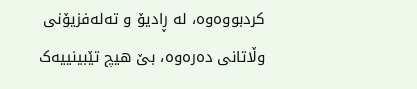کردبووەوە، لە ڕادیۆ و تەلەفزیۆنی وڵاتانی دەرەوە، بێ ھیچ تێبینییەک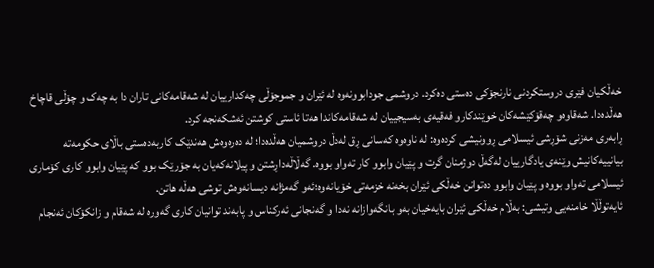خەڵکیان فێری دروستکردنی نارنجۆکی دەستی دەکرد. دروشمی جودابوونەوە لە ئێران و جموجۆڵی چەکدارییان لە شەقامەکانی تاران دا بە چەک و چۆڵی قاچاخ ھەڵدەدا. شەقاوەو چەقۆکێشەکان خوێندکارو فەقیەی بەسیجییان لە شەقامەکاندا ھەتا ئاستی کوشتن ئەشکەنجە کرد.
ڕابەری مەزنی شۆڕشی ئیسلامی ڕوونیشی کردەوە: لە ناوەوە کەسانی ڕق لەدڵ دروشمیان ھەڵدەدا؛ لە دەرەوەش هەندێک کاربەدەستی باڵای حکومەتە بیانییەکانیش وێنەی یادگارییان لەگەڵ دوژمنان گرت و پێیان وابوو کار تەواو بووە. گەڵاڵەداڕشتن و پیلانەکەیان بە جۆرێک بوو کە پێیان وابوو کاری کۆماری ئیسلامی تەواو بووە و پێیان وابوو دەتوانن خەڵکی ئێران بخەنە خزمەتی خۆیانەوە؛ئەو گەمژانە دیسانەوەش توشی هەڵە ھاتن.
ئایەتوڵڵا خامنەیی وتیشی: بەڵام خەڵکی ئێران بایەخیان بەو بانگەوازانە نەدا و گەنجانی ئەرکناس و پابەند توانیان کاری گەورە لە شەقام و زانکۆکان ئەنجام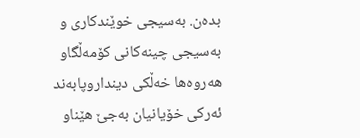بدەن. بەسیجی خوێندکاری و بەسیجی چینەکانی کۆمەڵگاو هەروەها خەڵکی دینداروپابەند ئەرکی خۆیانیان بەجێ ھێناو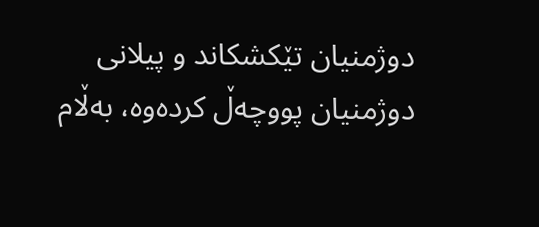دوژمنیان تێکشکاند و پیلانی دوژمنیان پووچەڵ کردەوە، بەڵام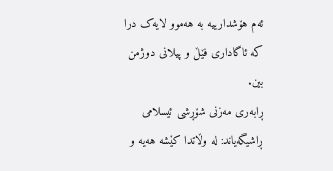ئەم هۆشدارییە بە هەموو لایەک درا کە ئاگاداری فێڵ و پیلانی دوژمن بین.
ڕابەری مەزنی شۆڕشی ئیسلامی ڕاشیگەیاند: لە وڵاتدا کێشە هەیە و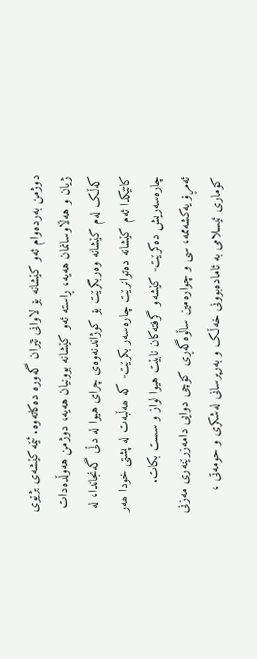دوژمن بەردەوام ئەو کێشانە بۆ لاوانی ئێران گەورە دەکاتەوە. ئێمە کێشەی بژێوی ژیان و هەڵاوسانمان هەیە، ڕاستە ئەو کێشانە بوونیان هەیە، دوژمن هەوڵدەدات کەڵک لەم کێشانە وەربگرێت بۆ کوژاندنەوەی چرای هیوا لە دڵی گەنجاندا، لە کاتێکدا ئەم کێشانە دەتوانرێت چارەسەر بکرێت- کە ھەڵبەت لە پشتی خودا ھەر چارەسەریش دەکرێت- کێشەو گرفتەکان نابێت هیوا لواز و سست بکات.
ئەمڕۆ یەکشەممە، سی و چوارەمین ساڵوەگەڕی کۆچی دوایی دامەزرێنەری مەزنی کۆماری ئیسلامی بە ئامادەبوونی خەڵک و بەرپرسانی لەشکری و حومەتی ،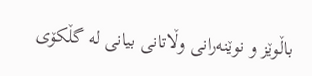باڵوێز و نوێنەرانی وڵاتانی بیانی لە گڵکۆی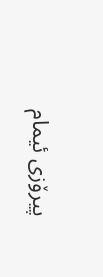پیرۆزی ئیمام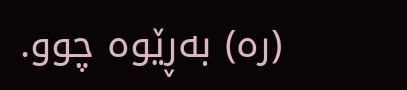(رە) بەڕێوە چوو.